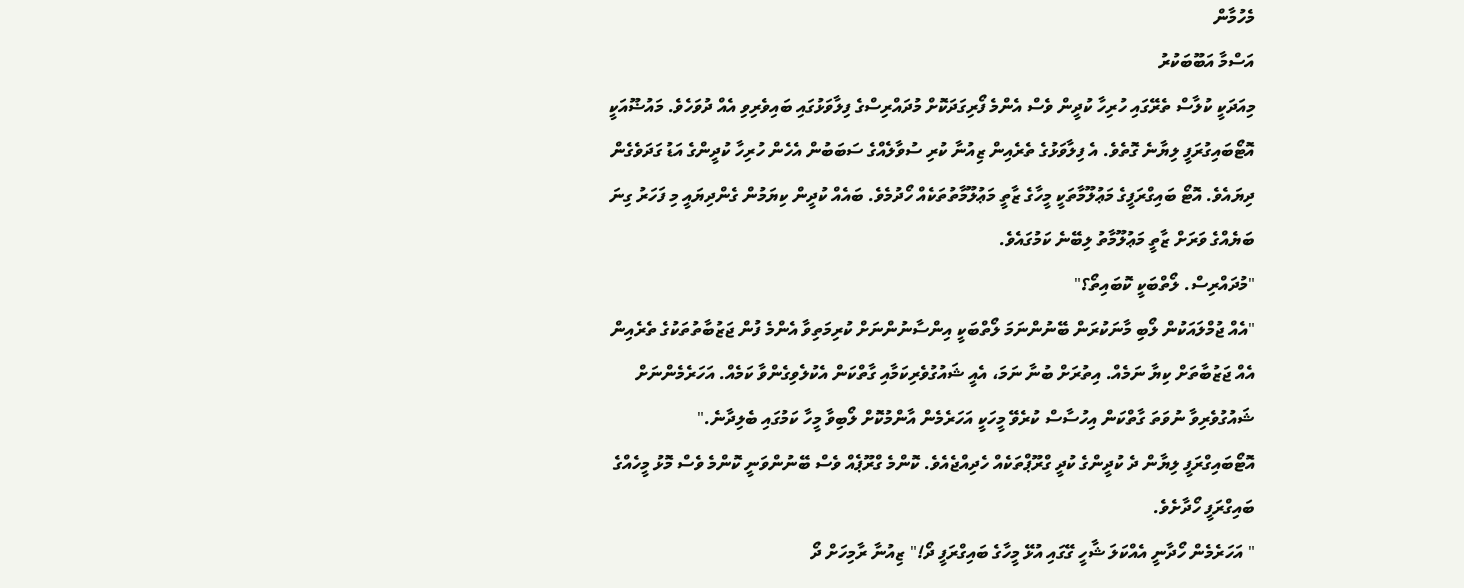މެހުމާން
އަސްމާ އަބޫބަކުރު
މިއަދަކީ ކުލާސް ތެރޭގައި ހުރިހާ ކުދީން ވެސް އެންމެ ފޯރިގަދަކޮށް މުދައްރިސްގެ ފިލާވަޅުގައި ބައިވެރިވި އެއް ދުވަހެވެ. މައުޟޫއަކީ އޮޓޯބައިގުރަފީ ލިޔާނެ ގޮތެވެ. އެ ފިލާވަޅުގެ ތެރެއިން ޒިއުނާ ކުރި ސުވާލެއްގެ ސަބަބުން އެހެން ހުރިހާ ކުދީންގެ އަޑު ގަދަވެގެން ދިޔައެވެ. އޮޓޯ ބައިގްރަފީގެ މަޢުލޫމާތަކީ މީހާގެ ޒާތީ މަޢުލޫމާތުތަކެއް ހޯދުމެވެ. ބައެއް ކުދީން ކިޔަމުން ގެންދިޔައީ މި ފަހަރު ގިނަ ބަޔެއްގެ ވަރަށް ޒާތީ މަޢުލޫމާތު ލިބޭނެ ކަމުގައެވެ.
"މުދައްރިސް. ލޯތްބަކީ ކޮބައިތޯ؟"
"އެއް ޖުމްލައަކުން ލޯބި މާނަކުރަން ބޭނުންނަމަ ލޯތްބަކީ އިންސާނުންނަށް ކުރިމަތިވާ އެންމެ ފުން ޖަޒުބާތުތަކުގެ ތެރެއިން އެއް ޖަޒުބާތަށް ކިޔާ ނަމެއް. އިތުރަށް ބުނާ ނަމަ، އެއީ ޝައުގުވެރިކަމާއި ގާތްކަން އެކުލެވިގެންވާ ކަމެއް. އަހަރެމެންނަށް ޝައުގުވެރިވާ ނުވަތަ ގާތްކަން އިހުސާސް ކުރެވޭ މީހަކީ އަހަރެމެން އާންމުކޮށް ލޯބިވާ މީހާ ކަމުގައި ބެލިދާނެ."
އޮޓޯބައިގްރަފީ ލިޔާން ދެ ކުދީންގެ ކުދީ ގްރޫޕްތަކެއް ހެދިއްޖެއެވެ. ކޮންމެ ގްރޫޕެއް ވެސް ބޭނުންވަނީ ކޮންމެ ވެސް މޮޅު މީހެއްގެ ބައިގްރަފީ ހޯދާށެވެ.
" އަހަރެމެން ހޯދާނީ އެއްކަލަ ޝާހީ ގޭގައި އުޅޭ މީހާގެ ބައިގްރަފީ ދޯ!" ޒިއުނާ ރާމިހަށް ދޯ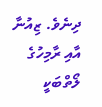ދިނެވެ. ޒިއުނާ އާއި ރާމިހުގެ ލޯތްބަކީ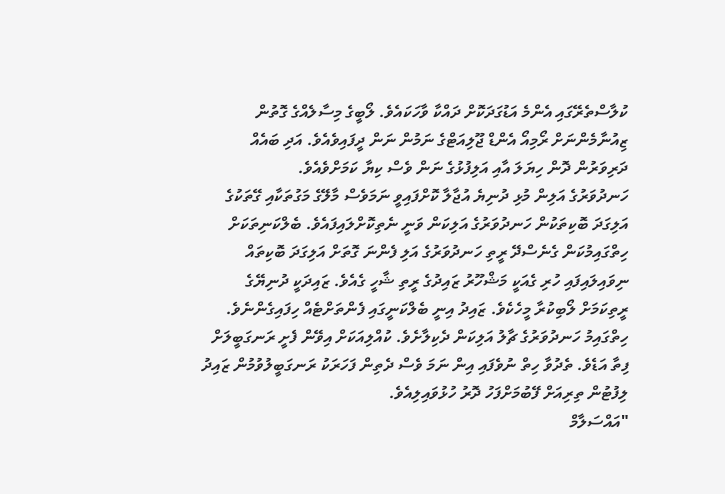ކުލާސްތެރޭގައި އެންމެ އަޑުގަދަކޮށް ދައްކާ ވާހަކައެވެ. ލޯބީގެ މިސާލެއްގެ ގޮތުން ޒިއުނާމެންނަށް ރޯމިއޯ އެންޑް ޖޫލިއަޓްގެ ނަމުން ނަން ދީފައިވެއެވެ. އަދި ބައެއް ދަރިވަރުން ދޮން ހިޔަލަ އާއި އަލިފުޅުގެ ނަން ވެސް ކިޔާ ކަމަށްވެއެވެ.
ހަނދުވަރުގެ އަލިން މުޅި ދުނިޔެ އުޖާލާ ކޮށްފައިވީ ނަމަވެސް މާލޭގެ މަގުތަކާއި ގޭތަކުގެ އަލިގަދަ ބޮކިތަކުން ހަނދުވަރުގެ އަލިކަން ވަނީ ނެތިކޮށްލައިފައެވެ. ބެލްކަނިތަކަށް ހިތްގައިމުކަން ގެނެސްދޭ ރީތި ހަނދުވަރުގެ އަލި ފެންނަ ގޮތަށް އަލިގަދަ ބޮކިތައް ނިވައިލައިފައި ހުރި ގެއަކީ މަޝްހޫރު ޒައިދުގެ ރީތި ޝާހީ ގެއެވެ. ޒައިދަކީ ދުނިޔޭގެ ރީތިކަމަށް ލޯބިކުރާ މީހެކެވެ. ޒައިދު އިނީ ބެލްކަނީގައި ފެންތަށްޓެއް ހިފައިގެންނެވެ. ހިތްގައިމު ހަނދުވަރުގެ ޗާލު އަލިކަން ދެކިލާށެވެ. ކުއްލިއަކަށް އިވޭން ފެށީ ރަނގަބީލަށް ފިތާ އަޑެވެ. ތެދުވާ ހިތް ނުވެފައި އިން ނަމަ ވެސް ދެތިން ފަހަރަކު ރަނގަބީލުވުމުން ޒައިދު ލިފުޓުން ތިރިއަށް ފޭބުމަށްފަހު ދޮރު ހުޅުވައިލިއެވެ.
"އައްސަލާމް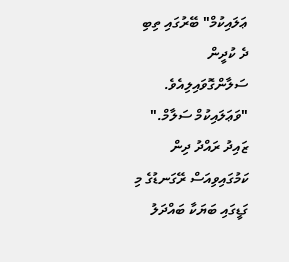ޢަލައިކުމް" ބޭރުގައި ތިބި ދެ ކުދީން ސަލާންގޮވައިލިއެވެ.
"ވަޢަލައިކުމް ސަލާމް." ޒައިދު ރައްދު ދިން ކަމުގައިވިއަސް ރޭގަނޑުގެ މި ގަޑީގައި ބަޔަކާ ބައްދަލު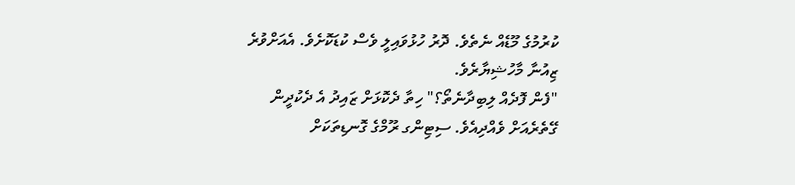ކުރުމުގެ މޫޑެއް ނެތެވެ. ދޮރު ހުޅުވައިލީ ވެސް ކުޑަކޮށެވެ. އެއަށްވުރެ ޒިއުނާ މާހުޝިޔާރެވެ.
"ފެން ފޮދެއް ލިބިދާނެތޯ؟" ހިތާ ދެކޮޅަށް ޒައިދު އެ ދެކުދީން ގޭތެރެއަށް ވެއްދިއެވެ. ސިޓިންގ ރޫމްގެ ގޮނޑިތަކަށް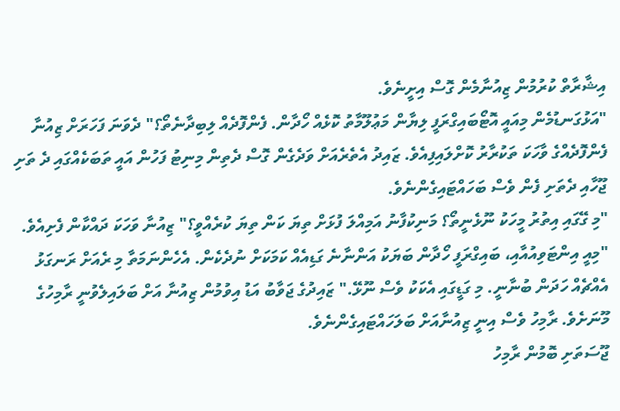އިޝާރާތް ކުރުމުން ޒިއުނާމެން ގޮސް އިށީނެވެ.
"އަޅުގަނޑުމެން މިއައީ އޮޓޯބައިގްރަފީ ލިޔާން މަޢުލޫމާތު ކޮޅެއް ހޯދާން. ފެންފޮދެއް ލިބިދާނެތޯ؟" ދެވަނަ ފަހަރަށް ޒިއުނާ ފެންފޮދެއްގެ ވާހަކަ ތަކުރާރު ކޮށްލައިފިއެވެ. ޒައިދު އެތެރެއަށް ވަދެގެން ގޮސް ދެތިން މިނިޓު ފަހުން އައީ ތަބަކެއްގައި ދެ ތަށި ޖޫހާއި ދެތަށި ފެން ވެސް ބަހައްޓައިގެންނެވެ.
"މި ގޭގައި އިތުރު މީހަކު ނޫޅެނީތޯ؟ މަނިކުފާނު އަމިއްލަ ފުޅަށް ތިޔަ ކަން ތިޔަ ކުރެއްވީ؟" ޒިއުނާ ވަހަކަ ދައްކާން ފެށިއެވެ.
"މިއީ އިންޓަވިއުއާއި، ބައިގްރަފީ ހޯދާން ބަޔަކު އަންނާނެ ގަޑިއެއް ކަމަކަށް ނުދެކެން. އެހެންނަމަތާ މި ރެއަށް ރަނގަޅު އެއްޗެއް ހަދަން ބުނާނީ. މި ގަޑީގައި އެކަކު ވެސް ނޫޅޭ." ޒައިދުގެ ޖަވާބު އަޑު އިވުމުން ޒިއުނާ އަށް ބަލައިލެވުނީ ރާމިހުގެ މޫނަށެވެ. ރާމިހު ވެސް އިނީ ޒިއުނާއަށް ބަލަހައްޓައިގެންނެވެ.
ޖޫސަތަށި ބޮމުން ރާމިހު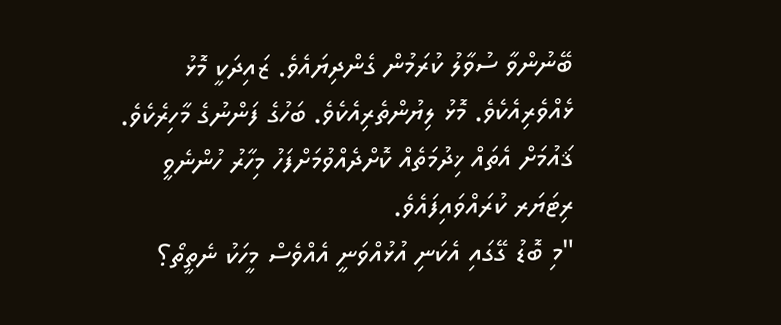ބޭނުންވާ ސުވާލު ކުރަމުން ގެންދިޔައެވެ. ޒައިދަކީ މޮޅު ޅެއްވެރިއެކެވެ. މޮޅު ލިޔުންތެރިއެކެވެ. ބަހުގެ ފަންނުގެ މާހިރެކެވެ. ޤައުމަށް އެތައް ޚިދުމަތެއް ކޮށްދެއްވުމަށްފަހު މިހާރު ހުންނެވީ ރިޓަޔަރ ކުރައްވައިފައެވެ.
"މި ބޮޑު ގޭގައި އެކަނި އުޅުއްވަނީ އެއްވެސް މީހަކު ނެތީތޯ؟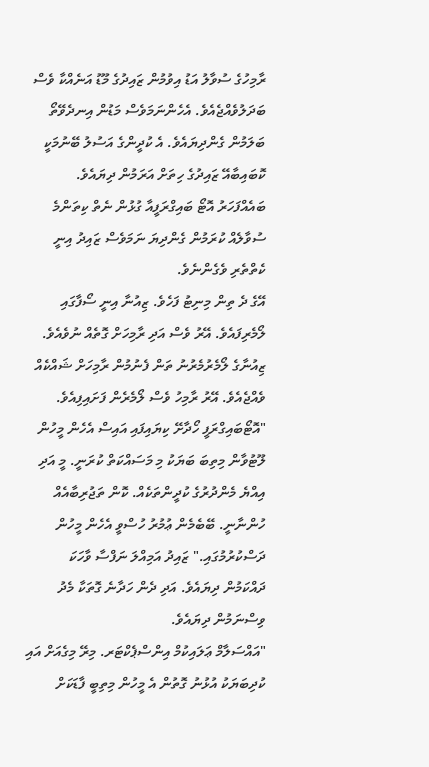ރާމިހުގެ ސުވާލު އަޑު އިވުމުން ޒައިދުގެ މޫޑު އަނެއްކާ ވެސް ބަދަލުވެއްޖެއެވެ. އެހެންނަމަވެސް މަޑުން އިނދެވޭތޯ ބަލަމުން ގެންދިޔައެވެ. އެ ކުދީންގެ އަސުލު ބޭނުމަކީ ކޮބައިބާއޭ ޒައިދުގެ ހިތަށް އަރަމުން ދިޔައެވެ. ބައެއްފަހަރު އޮޓޯ ބައިގްރަފީއާ ގުޅުން ނެތް ކިތަންމެ ސުވާލެއް ކުރަމުން ގެންދިޔަ ނަމަވެސް ޒައިދު އިނީ ކެތްތެރި ވެގެންނެވެ.
އޭގެ ދެ ތިން މިނިޓު ފަހެވެ. ޒިއުނާ އިނީ ސޯފާގައި ލޯމެރިފައެވެ. އޭރު ވެސް އަދި ރާމިހަށް ގޮތެއް ނުވެއެވެ.  ޒިއުނާގެ ލޯމެރުމެރުނު ތަން ފެނުމުން ރާމިހަށް ޝައްކެއް ވެއްޖެއެވެ. އޭރު ރާމިހު ވެސް ލޯމެރެން ފަށައިފިއެވެ.
"އޮޓޯބައިގްރަފީ ހޯދާށޭ ކިޔައިފައި އައިސް އެހެން މީހުން ލޫޓުވާން މިތިބަ ބަޔަކު މި މަސައްކަތް ކުރަނީ. މީ އަދި އިއްޔެ މެންދުރުގެ ކުދީންތަކެއް. ކޮން ތަޖުރިބާއެއް ހުންނާނީ. ބޭބެމެން ޢުމުރު ހުސްވީ އެހެން މީހުން ދަސްކުރުމުގައި." ޒައިދު އަމިއްލަ ނަފްސާ ވާހަކަ ދައްކަމުން ދިޔައެވެ. އަދި ދެން ހަދާނެ ގޮތަކާ މެދު ވިސްނަމުން ދިޔައެވެ.
"އައްސަލާމް ޢަލައިކުމް އިންސްޕެކްޓަރ. މިރޭ މިގެއަށް އައި ކުދިބަޔަކު އުޅުނު ގޮތުން އެ މީހުން މިތިބީ ފާޑަކަށް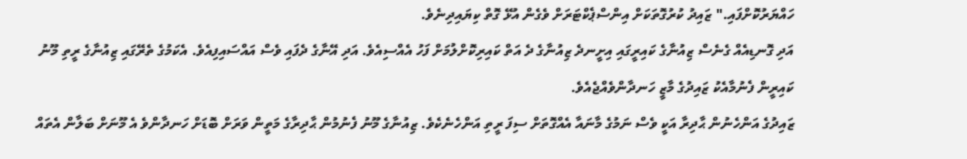ހައްޔަރުކޮށްފައި." ޒައިދު ކުރުގޮތަކަށް އިންސްޕެކްޓަރަށް ވެގެން އުޅޭ ގޮތް ކިޔައިދިނެވެ.
އަދި ގޮނޑިއެއް ގެނެސް ޒިއުނާގެ ކައިރީގައި އިށީނދެ ޒިއުނާގެ ދެ އަތް ކައިރިކޮށްލުމަށް ފަހު އެއްސިއެވެ. އަދި އޭނާގެ ދެފައި ވެސް އައްސައިފިއެވެ. އެކަމުގެ ތެރޭގައި ޒިއުނާގެ ރީތި މޫނު ކައިރީން ފެނުމާއެކު ޒައިދުގެ މާޒީ ހަނދާންވެއްޖެއެވެ.
ޒައިދުގެ އަންހެނުން ޙާދިރާ އަކީ ވެސް ނަމުގެ މާނައާ އެއްގޮތަށް ސިފަ ރީތި އަންހެނެކެވެ. ޒިއުނާގެ މޫނު ފެނުމުން ޙާދިރާގެ މަތީން ވަރަށް ބޮޑަށް ހަނދާންވެ އެ މޫނަށް ބަލާން އެތައް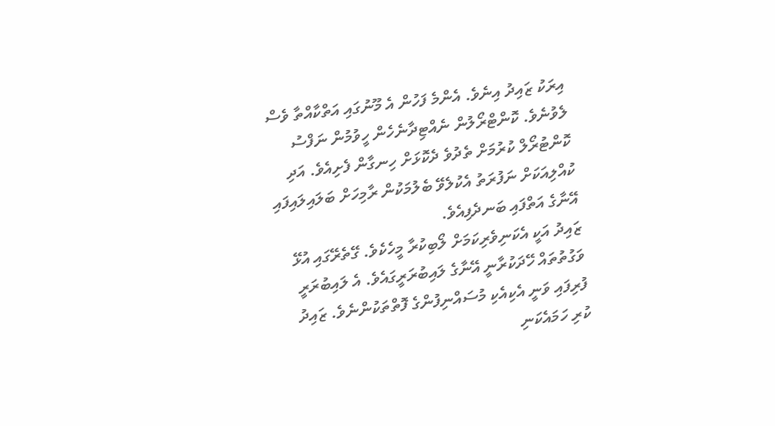އިރަކު ޒައިދު އިނެވެ. އެންމެ ފަހުން އެ މޫނުގައި އަތްކާއްތާ ވެސް ލެވުނެވެ. ކޮންޓްރޯލުން ނެއްޓިދާނެހެން ހީވުމުން ނަފްސު ކޮންޓުރޯލް ކުރުމަށް ތެދުވެ ދެކޮޅަށް ހިނގާން ފެށިއެވެ. އަދި ކުއްލިއަކަށް ނަފުރަތު އެކުލެވޭ ބެލުމަކުން ރާމިހަށް ބަލައިލައިފައި އޭނާގެ އަތްފައި ބަނދެފިއެވެ.
ޒައިދު އަކީ އެކަނިވެރިކަމަށް ލޯބިކުރާ މީހެކެވެ. ގޭތެރޭގައި އުޅޭ ވަގުތުތައް ހޭދަކުރާނީ އޭނާގެ ލައިބުރަރީގައެވެ. އެ ލައިބުރަރީ ފުރިފައި ވަނީ އެކިއެކި މުސައްނިފުންގެ ފޮތްތަކުންނެވެ. ޒައިދު ކުރި ހަމައެކަނި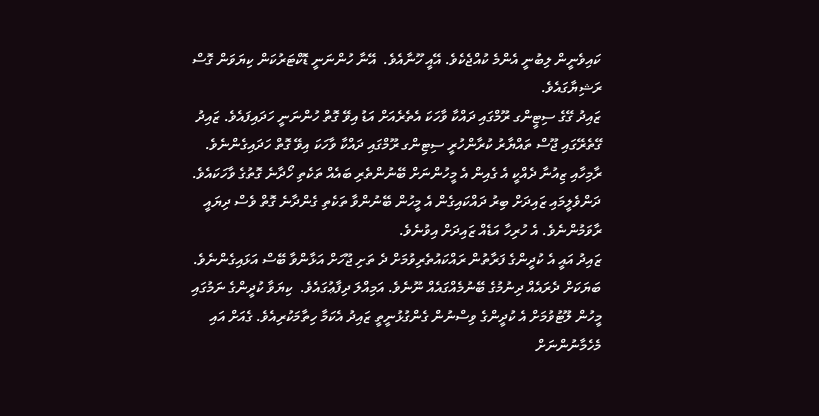ކައިވެނީން ލިބުނީ އެންމެ ކުއްޖެކެވެ. އޭއީ ހޫނާއެވެ.  އޭނާ ހުންނަނީ ޑޮކްޓަރުކަން ކިޔަވަން ގޮސް ރަޝިޔާގައެވެ.
ޒައިދު ގޭގެ ސިޓީންގ ރޫމްގައި ދައްކާ ވާހަކަ އެތެރެއަށް އަޑު އިވޭ ގޮތް ހުންނަނީ ހަދައިފައެވެ. ޒައިދު ގޭތެރޭގައި ޖޫސް ތައްޔާރު ކުރާންހުރީ ސިޓިންގ ރޫމްގައި ދައްކާ ވާހަކަ އިވޭ ގޮތް ހަދައިގެންނެވެ. ރާމިހާއި ޒިއުނާ ދެއްކީ އެ ގެއިން އެ މީހުންނަށް ބޭނުންތެރި ބައެއް ތަކެތި ހޯދާނެ ގޮތުގެ ވާހަކައެވެ. ދަންވެލީމައި ޒައިދަށް ބިރު ދައްކައިގެން އެ މީހުން ބޭނުންވާ ތަކެތި ގެންދާނެ ގޮތް ވެސް ދިޔައީ ރާވަމުންނެވެ. އެ ހުރިހާ އަޑެއް ޒައިދަށް އިވުނެވެ.
ޒައިދު އައީ އެ ކުދީންގެ ފަރާތުން ރައްކައުތެރިވުމަށް ދެ ތަށި ޖޫހަށް އަޅާންވާ ބޭސް އަޅައިގެންނެވެ. ބަޔަކަށް ދެރައެއް ދިނުމުގެ ބޭނުމެއްގައެއް ނޫނެވެ. އަމިއްލަ ދިފާޢުގައެވެ.  ކިޔަވާ ކުދީންގެ ނަމުގައި މީހުން ލޫޓުވުމަށް އެ ކުދީންގެ ވިސްނުން ގެންގުޅުނީތީ ޒައިދު އެކަމާ ހިތާމަކުރިއެވެ. ގެއަށް އައި މެހެމާނުންނަށް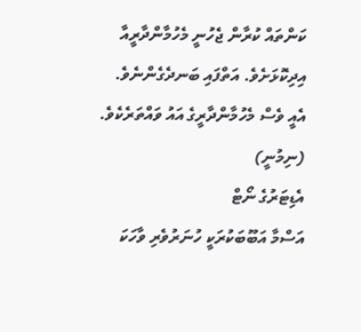ކަންތައް ކުރާން ޖެހުނީ މެހުމާންދާރީއާ އިދިކޮޅަށެވެ. އަތްފައި ބަނދެގެންނެވެ. އެއީ ވެސް މެހުމާންދާރީގެ އައު ވައްތަރެކެވެ. (ނިމުނީ)
އެޑިޓަރުގެ ނޯޓް
އަސްމާ އަބޫބަކުރަކީ ހުނަރުވެރި ވާހަކަ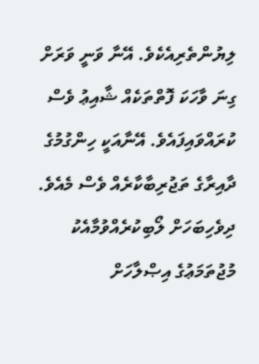ލިޔުންތެރިއެކެވެ. އޭނާ ވަނީ ވަރަށް ގިނަ ވާހަކަ ފޮތްތަކެއް ޝާއިޢު ވެސް ކުރައްވައިފައެވެ. އޭނާއަކީ ހިންގުމުގެ ދާއިރާގެ ތަޖުރިބާކާރެއް ވެސް މެއެވެ. ދިވެހިބަހަށް ލޯބިކުރެއްވުމާއެކު މުޖުތަމަޢުގެ އިޞްލާހަށް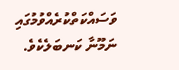ވަސައްކަތްކުރެއްވުމުގައި ނަމޫނާ ކަނބަލެކެވެ.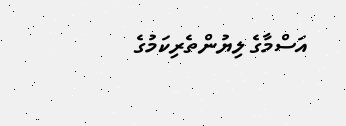އަސްމާގެ ލިޔުންތެރިކަމުގެ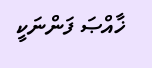ޚާއްޞަ ފަންނަކީ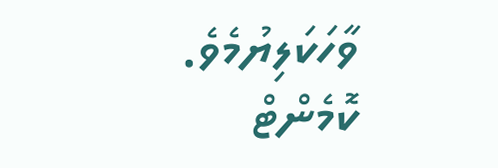ވާހަކަލިޔުމެވެ.
ކޮމެންޓް